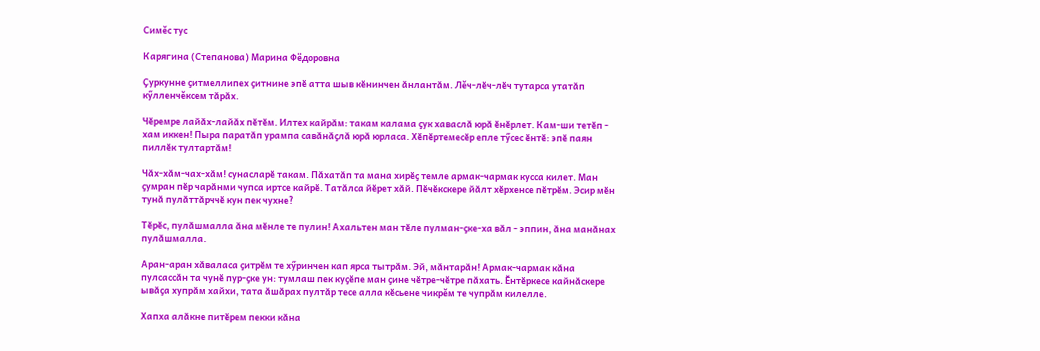Симĕс тус

Карягина (Степанова) Марина Фёдоровна

Ҫуркунне ҫитмеллипех ҫитнине эпӗ атта шыв кӗнинчен ӑнлантӑм. Лĕч-лӗч-лӗч тутарса утатӑп кӳлленчĕксем тӑрӑх.

Чӗремре лайӑх-лайӑх пӗтӗм. Илтех кайрӑм: такам калама ҫук хаваслӑ юрӑ ӗнӗрлет. Кам-ши тетӗп - хам иккен! Пыра паратӑп урампа савӑнӑҫлӑ юрӑ юрласа. Хӗпӗртемесӗр епле тӳсес ӗнтӗ: эпӗ паян пиллӗк тултартӑм!

Чӑх-хӑм-чах-хӑм! сунасларӗ такам. Пӑхатӑп та мана хирӗҫ темле армак-чармак кусса килет. Ман ҫумран пӗр чарӑнми чупса иртсе кайрӗ. Татӑлса йӗрет хӑй. Пӗчӗкскере йӑлт хӗрхенсе пӗтрӗм. Эсир мӗн тунӑ пулӑттӑрччӗ кун пек чухне?

Тӗрӗс, пулӑшмалла ӑна мӗнле те пулин! Ахальтен ман тӗле пулман-ҫке-ха вӑл - эппин, ӑна манӑнах пулӑшмалла.

Аран-аран хӑваласа ҫитрӗм те хӳринчен кап ярса тытрӑм. Эй, мӑнтарӑн! Армак-чармак кӑна пулсассӑн та чунӗ пур-ҫке ун: тумлаш пек куҫӗпе ман ҫине чӗтре-чӗтре пӑхать. Ӗнтӗркесе кайнӑскере ывӑҫа хупрӑм хайхи, тата ӑшӑрах пултӑр тесе алла кӗсьене чикрĕм те чупрӑм килелле.

Хапха алӑкне питӗрем пекки кӑна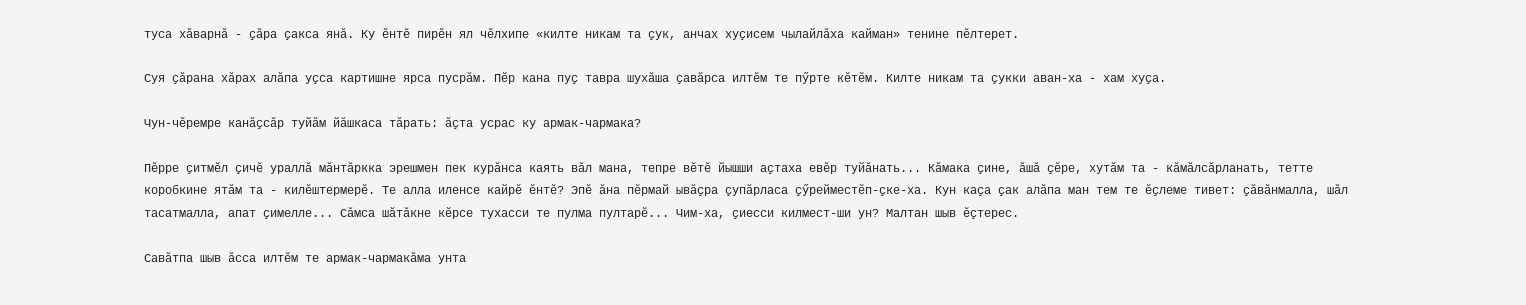туса хӑварнӑ - ҫӑра ҫакса янӑ. Ку ӗнтӗ пирӗн ял чӗлхипе «килте никам та ҫук, анчах хуҫисем чылайлӑха кайман» тенине пӗлтерет.

Суя ҫӑрана хӑрах алӑпа уҫса картишне ярса пусрӑм. Пӗр кана пуҫ тавра шухӑша ҫавӑрса илтӗм те пӳрте кӗтӗм. Килте никам та ҫукки аван-ха - хам хуҫа.

Чун-чӗремре канӑҫсӑр туйӑм йӑшкаса тӑрать: ӑҫта усрас ку армак-чармака?

Пӗрре ҫитмӗл ҫичӗ ураллӑ мӑнтӑркка эрешмен пек курӑнса каять вӑл мана, тепре вӗтӗ йышши аҫтаха евӗр туйӑнать... Кӑмака ҫине, ӑшӑ ҫӗре, хутӑм та - кӑмӑлсӑрланать, тетте коробкине ятӑм та - килӗштермерӗ. Те алла иленсе кайрӗ ӗнтӗ? Эпӗ ӑна пӗрмай ывӑҫра ҫупӑрласа ҫӳрейместӗп-ҫке-ха. Кун каҫа ҫак алӑпа ман тем те ӗҫлеме тивет: ҫӑвӑнмалла, шӑл тасатмалла, апат ҫимелле... Сӑмса шӑтӑкне кӗрсе тухасси те пулма пултарӗ... Чим-ха, ҫиесси килмест-ши ун? Малтан шыв ӗҫтерес.

Савӑтпа шыв ӑсса илтӗм те армак-чармакӑма унта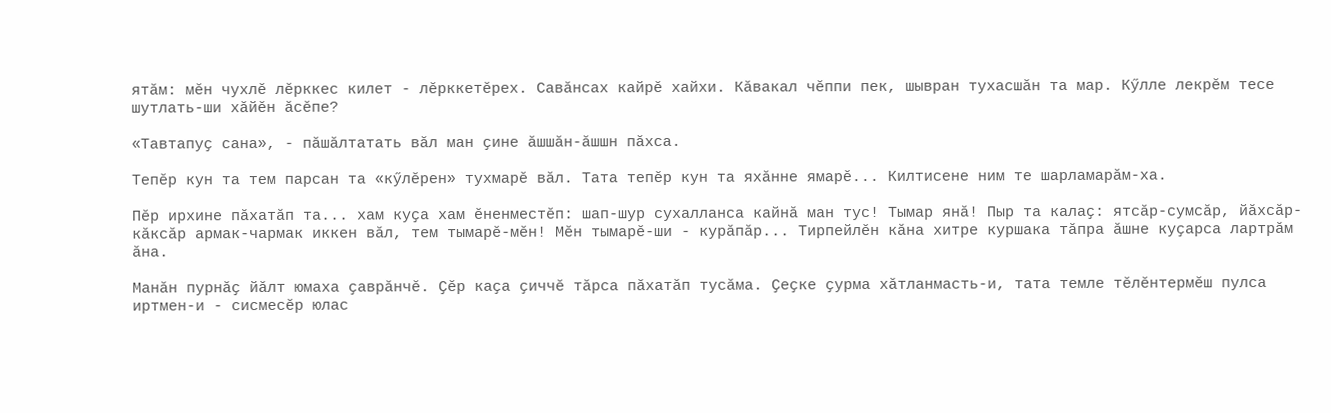ятӑм: мӗн чухлӗ лӗрккес килет - лӗрккетӗрех. Савӑнсах кайрĕ хайхи. Кӑвакал чӗппи пек, шывран тухасшӑн та мар. Кӳлле лекрӗм тесе шутлать-ши хӑйĕн ӑсӗпе?

«Тавтапуҫ сана», - пӑшӑлтатать вӑл ман ҫине ӑшшӑн-ӑшшн пӑхса.

Тепӗр кун та тем парсан та «кӳлӗрен» тухмарӗ вӑл. Тата тепĕр кун та яхӑнне ямарӗ... Килтисене ним те шарламарӑм-ха.

Пĕр ирхине пӑхатӑп та... хам куҫа хам ӗненместӗп: шап-шур сухалланса кайнӑ ман тус! Тымар янӑ! Пыр та калаҫ: ятсӑр-сумсӑр, йӑхсӑр-кӑксӑр армак-чармак иккен вӑл, тем тымарӗ-мӗн! Мӗн тымарӗ-ши - курӑпӑр... Тирпейлӗн кӑна хитре куршака тӑпра ӑшне куҫарса лартрӑм ӑна.

Манӑн пурнӑҫ йӑлт юмаха ҫаврӑнчӗ. Ҫӗр каҫа ҫиччӗ тӑрса пӑхатӑп тусӑма. Ҫеҫке ҫурма хӑтланмасть-и, тата темле тӗлӗнтермӗш пулса иртмен-и - сисмесӗр юлас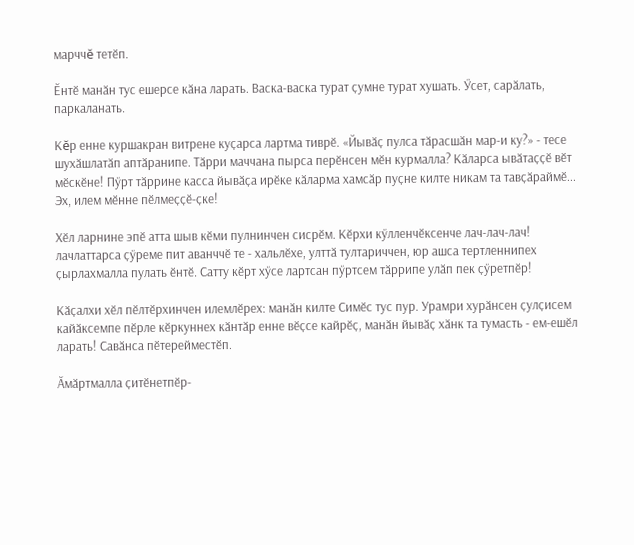марччĕ тетӗп.

Ӗнтӗ манӑн тус ешерсе кӑна ларать. Васка-васка турат ҫумне турат хушать. Ӳсет, сарӑлать, паркаланать.

Кĕр енне куршакран витрене куҫарса лартма тиврӗ. «Йывӑҫ пулса тӑрасшӑн мар-и ку?» - тесе шухӑшлатӑп аптӑранипе. Тӑрри маччана пырса перӗнсен мӗн курмалла? Кӑларса ывӑтаҫҫӗ вӗт мӗскӗне! Пӳрт тӑррине касса йывӑҫа ирӗке кӑларма хамсӑр пуҫне килте никам та тавҫӑраймӗ... Эх, илем мӗнне пӗлмеҫҫӗ-ҫке!

Хӗл ларнине эпӗ атта шыв кӗми пулнинчен сисрӗм. Кӗрхи кӳлленчӗксенче лач-лач-лач! лачлаттарса ҫӳреме пит аванччӗ те - хальлӗхе, улттӑ тултариччен, юр ашса тертленнипех ҫырлахмалла пулать ӗнтӗ. Сатту кӗрт хӳсе лартсан пӳртсем тӑррипе улӑп пек ҫӳретпӗр!

Кӑҫалхи хӗл пӗлтӗрхинчен илемлӗрех: манӑн килте Симӗс тус пур. Урамри хурӑнсен ҫулҫисем кайӑксемпе пӗрле кӗркуннех кӑнтӑр енне вӗҫсе кайрӗҫ, манӑн йывӑҫ хӑнк та тумасть - ем-ешӗл ларать! Савӑнса пӗтерейместӗп.

Ӑмӑртмалла ҫитӗнетпӗр-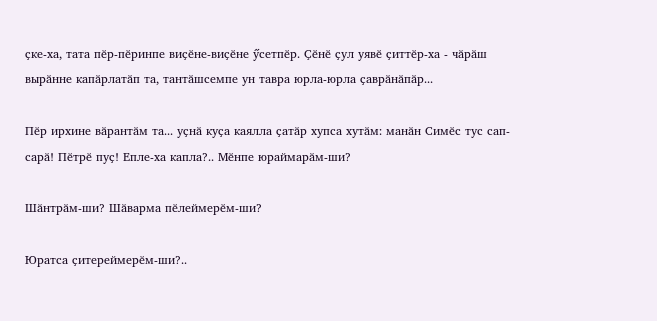ҫке-ха, тата пӗр-пӗринпе виҫӗне-виҫӗне ӳсетпӗр. Ҫӗнӗ ҫул уявӗ ҫиттӗр-ха - чӑрӑш вырӑнне капӑрлатӑп та, тантӑшсемпе ун тавра юрла-юрла ҫаврӑнӑпӑр...

Пӗр ирхине вӑрантӑм та... уҫнӑ куҫа каялла ҫатӑр хупса хутӑм: манӑн Симӗс тус сап-сарӑ! Пӗтрӗ пуҫ! Епле-ха капла?.. Мӗнпе юраймарӑм-ши?

Шӑнтрӑм-ши? Шӑварма пӗлеймерӗм-ши?

Юратса ҫитереймерӗм-ши?..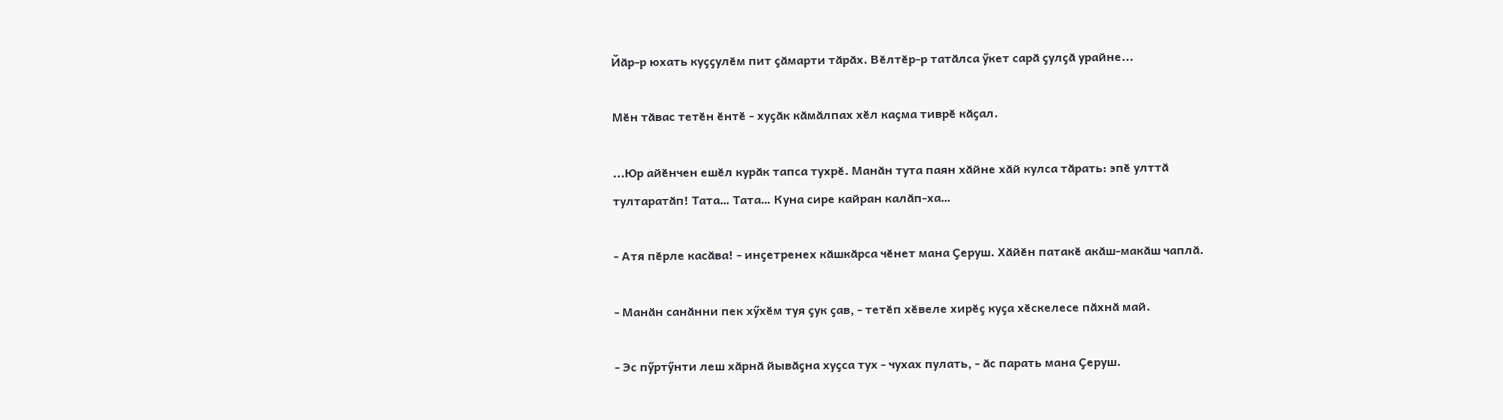Йӑр-р юхать куҫҫулӗм пит ҫӑмарти тӑрӑх. Вӗлтӗр-р татӑлса ӳкет сарӑ ҫулҫӑ урайне...

Мӗн тӑвас тетӗн ӗнтӗ - хуҫӑк кӑмӑлпах хӗл каҫма тиврӗ кӑҫал.

...Юр айӗнчен ешӗл курӑк тапса тухрӗ. Манӑн тута паян хӑйне хӑй кулса тӑрать: эпӗ улттӑ тултаратӑп! Тата… Тата… Куна сире кайран калӑп-ха…

- Атя пӗрле касӑва! - инҫетренех кӑшкӑрса чӗнет мана Ҫеруш. Хӑйӗн патакӗ акӑш-макӑш чаплӑ.

- Манӑн санӑнни пек хӳхӗм туя ҫук ҫав, - тетӗп хӗвеле хирӗҫ куҫа хӗскелесе пӑхнӑ май.

- Эс пӳртӳнти леш хӑрнӑ йывӑҫна хуҫса тух - чухах пулать, - ӑс парать мана Ҫеруш.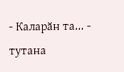- Каларӑн та... - тутана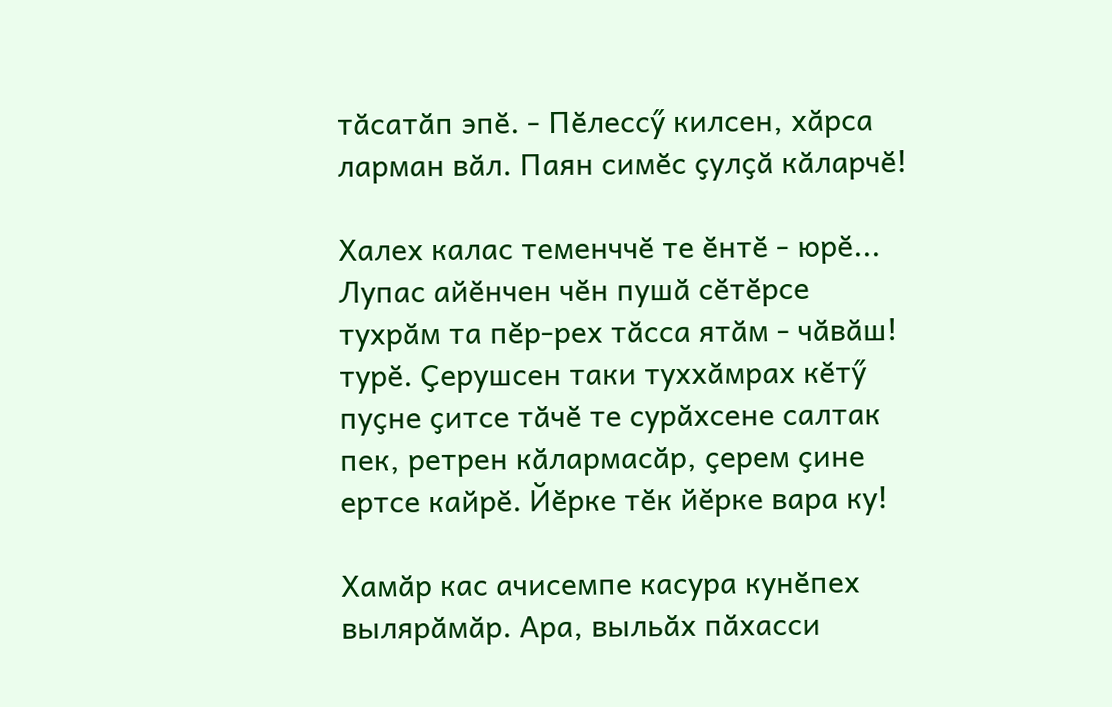тӑсатӑп эпӗ. - Пӗлессӳ килсен, хӑрса ларман вӑл. Паян симӗс ҫулҫӑ кӑларчӗ!

Халех калас теменччӗ те ӗнтӗ - юрӗ... Лупас айӗнчен чӗн пушӑ сӗтӗрсе тухрӑм та пӗр-рех тӑсса ятӑм - чӑвӑш! турӗ. Ҫерушсен таки туххӑмрах кӗтӳ пуҫне ҫитсе тӑчӗ те сурӑхсене салтак пек, ретрен кӑлармасӑр, ҫерем ҫине ертсе кайрӗ. Йӗрке тӗк йӗрке вара ку!

Хамӑр кас ачисемпе касура кунӗпех вылярӑмӑр. Ара, выльӑх пӑхасси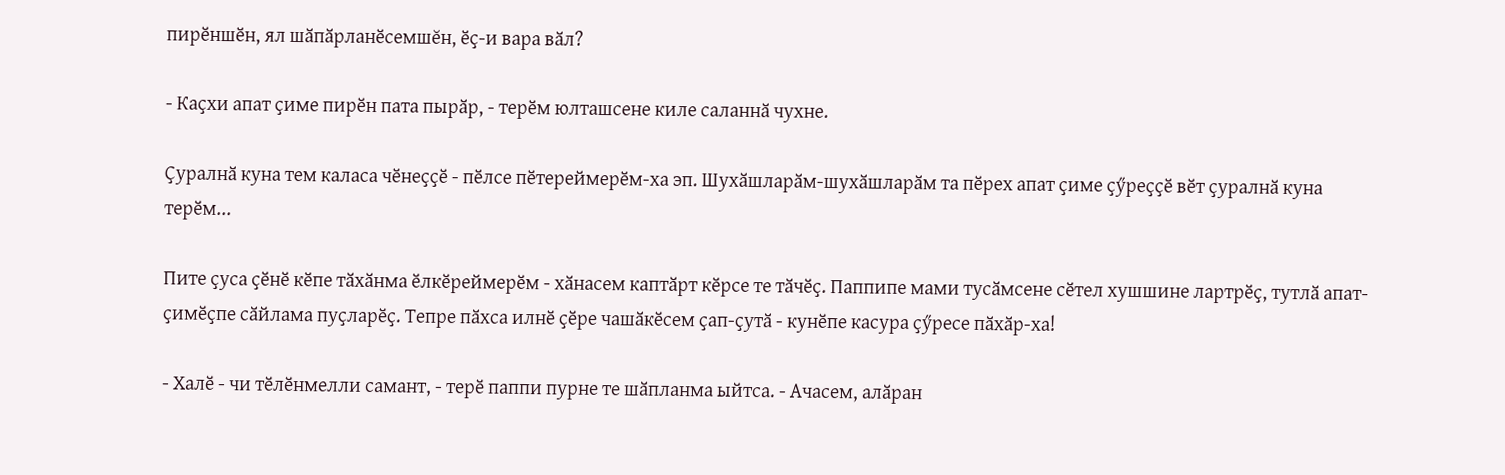пирӗншӗн, ял шӑпӑрланӗсемшĕн, ӗҫ-и вара вӑл?

- Каҫхи апат ҫиме пирӗн пата пырӑр, - терӗм юлташсене киле саланнӑ чухне.

Ҫуралнӑ куна тем каласа чӗнеҫҫӗ - пӗлсе пӗтереймерӗм-ха эп. Шухӑшларӑм-шухӑшларӑм та пӗрех апат ҫиме ҫӳреҫҫӗ вӗт ҫуралнӑ куна терӗм...

Пите ҫуса ҫӗнӗ кӗпе тӑхӑнма ӗлкӗреймерӗм - хӑнасем каптӑрт кӗрсе те тӑчӗҫ. Паппипе мами тусӑмсене сӗтел хушшине лартрӗҫ, тутлӑ апат-ҫимӗҫпе сӑйлама пуҫларӗҫ. Тепре пӑхса илнӗ ҫӗре чашӑкӗсем ҫап-ҫутӑ - кунӗпе касура ҫӳресе пӑхӑр-ха!

- Халӗ - чи тӗлӗнмелли самант, - терӗ паппи пурне те шӑпланма ыйтса. - Ачасем, алӑран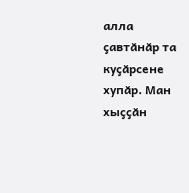алла ҫавтӑнӑр та куҫӑрсене хупӑр. Ман хыҫҫӑн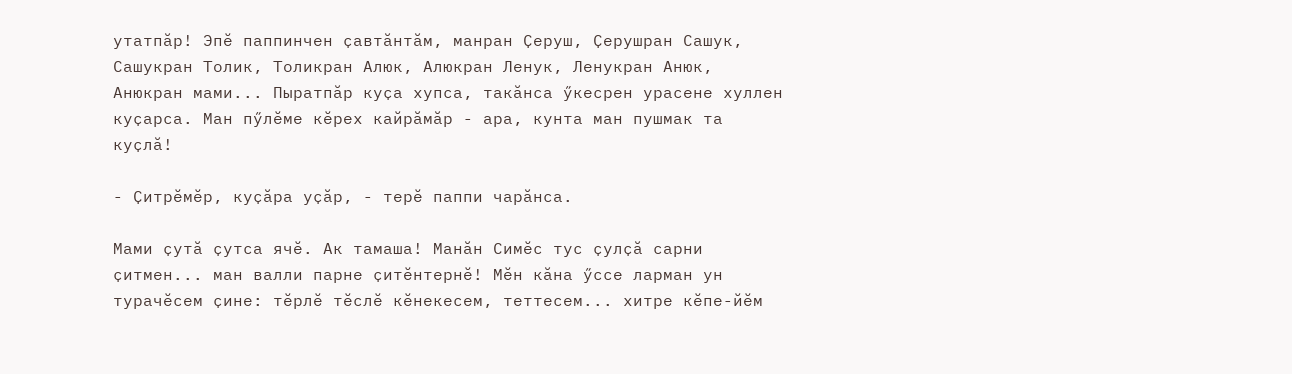утатпӑр! Эпӗ паппинчен ҫавтӑнтӑм, манран Ҫеруш, Ҫерушран Сашук, Сашукран Толик, Толикран Алюк, Алюкран Ленук, Ленукран Анюк, Анюкран мами... Пыратпӑр куҫа хупса, такӑнса ӳкесрен урасене хуллен куҫарса. Ман пӳлӗме кӗрех кайрӑмӑр - ара, кунта ман пушмак та куҫлӑ!

- Ҫитрӗмӗр, куҫӑра уҫӑр, - терӗ паппи чарӑнса.

Мами ҫутӑ ҫутса ячӗ. Ак тамаша! Манӑн Симӗс тус ҫулҫӑ сарни ҫитмен... ман валли парне ҫитӗнтернӗ! Мӗн кӑна ӳссе ларман ун турачӗсем ҫине: тӗрлӗ тӗслӗ кӗнекесем, теттесем... хитре кӗпе-йӗм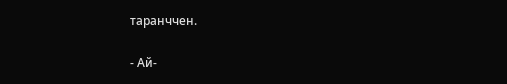таранччен.

- Ай-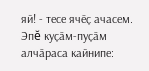яй! - тесе ячӗҫ ачасем. Эпĕ куҫӑм-пуҫӑм алчӑраса кайнипе: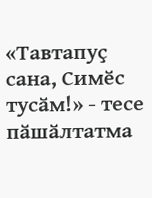«Тавтапуҫ сана, Симӗс тусӑм!» - тесе пӑшӑлтатма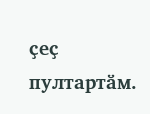ҫеҫ пултартӑм.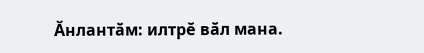Ӑнлантӑм: илтрӗ вӑл мана.